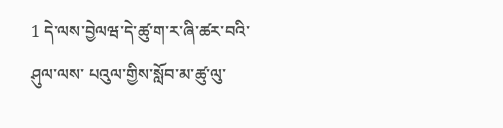1 དེ་ལས་བྱེལཝ་དེ་ཚུ་ག་ར་ཞི་ཚར་བའི་ཤུལ་ལས་ པའུལ་གྱིས་སློབ་མ་ཚུ་ལུ་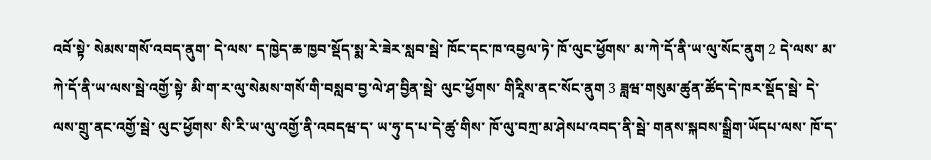འབོ་སྟེ་ སེམས་གསོ་འབད་ནུག་ དེ་ལས་ ད་ཁྱེད་ཆ་ཁྱབ་སྡོད་སྨ་རེ་ཟེར་སླབ་སྦེ་ ཁོང་དང་ཁ་འབྱལ་ཏེ་ ཁོ་ལུང་ཕྱོགས་ མ་ཀེ་དོ་ནི་ཡ་ལུ་སོང་ནུག 2 དེ་ལས་ མ་ཀེ་དོ་ནི་ཡ་ལས་སྦེ་འགྱོ་སྟེ་ མི་ག་ར་ལུ་སེམས་གསོ་གི་བསླབ་བྱ་ལེ་ཤ་བྱིན་སྦེ་ ལུང་ཕྱོགས་ གིརཱིས་ནང་སོང་ནུག 3 ཟླཝ་གསུམ་ཚུན་ཚོད་དེ་ཁར་སྡོད་སྦེ་ དེ་ལས་གྲུ་ནང་འགྱོ་སྦེ་ ལུང་ཕྱོགས་ སི་རི་ཡ་ལུ་འགྱོ་ནི་འབདཝ་ད་ ཡ་ཧུ་ད་པ་དེ་ཚུ་གིས་ ཁོ་ལུ་བཀྲ་མ་ཤེསཔ་འབད་ནི་སྦེ་ གནས་སྐབས་སྒྲིག་ཡོདཔ་ལས་ ཁོ་ད་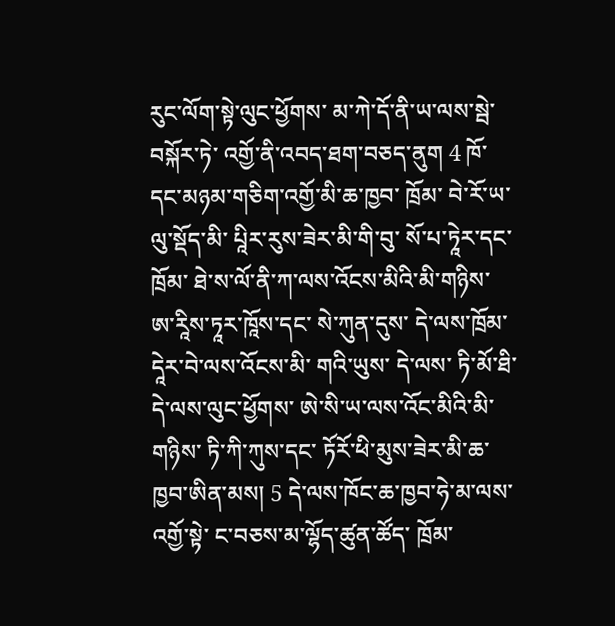རུང་ལོག་སྟེ་ལུང་ཕྱོགས་ མ་ཀེ་དོ་ནི་ཡ་ལས་སྦེ་བསྐོར་ཏེ་ འགྱོ་ནི་འབད་ཐག་བཅད་ནུག 4 ཁོ་དང་མཉམ་གཅིག་འགྱོ་མི་ཆ་ཁྱབ་ ཁྲོམ་ བེ་རོ་ཡ་ལུ་སྡོད་མི་ པཱིར་རུས་ཟེར་མི་གི་བུ་ སོ་པ་ཏཱེར་དང་ ཁྲོམ་ ཐེ་ས་ལོ་ནི་ཀ་ལས་འོངས་མིའི་མི་གཉིས་ ཨ་རཱིས་ཏཱར་ཁཱོས་དང་ སེ་ཀུན་དུས་ དེ་ལས་ཁྲོམ་ དཱེར་བེ་ལས་འོངས་མི་ གའི་ཡུས་ དེ་ལས་ ཏི་མོ་ཐི་ དེ་ལས་ལུང་ཕྱོགས་ ཨེ་སི་ཡ་ལས་འོང་མིའི་མི་གཉིས་ ཏི་ཀི་ཀུས་དང་ ཏོརོ་ཕི་མུས་ཟེར་མི་ཆ་ཁྱབ་ཨིན་མས། 5 དེ་ལས་ཁོང་ཆ་ཁྱབ་ཧེ་མ་ལས་འགྱོ་སྟེ་ ང་བཅས་མ་ལྷོད་ཚུན་ཚོད་ ཁྲོམ་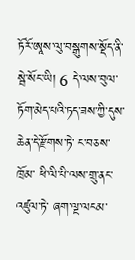ཏོརོ་ཨཱས་ལུ་བསྒུགས་སྡོད་ནི་སྦེ་སོང་ཡི། 6 དེ་ལས་བུལ་ཏོག་མེད་པའི་ཏད་ཟས་ཀྱི་དུས་ཆེན་དེ་རྫོགས་ཏེ་ ང་བཅས་ཁྲོམ་ ཕི་ལི་པི་ལས་གྲུ་ནང་འཛུལ་ཏེ་ ཞག་ལྔ་ལངམ་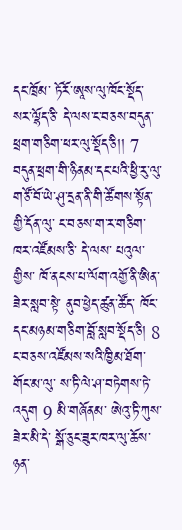དང་ཁྲོམ་ ཏོརོ་ཨཱས་ལུ་ཁོང་སྡོད་སར་ལྷོད་ཅི་ དེ་ལས་ང་བཅས་བདུན་ཕྲག་གཅིག་ཕར་ལུ་སྡོད་ཅི།། 7 བདུན་ཕྲག་གི་ཉིནམ་དང་པའི་ཕྱི་རུ་ལུ་ གཙོ་བོ་ཡེ་ཤུ་དྲན་ནི་གི་ཚོགས་སྟོན་གྱི་དོན་ལུ་ ང་བཅས་ག་ར་གཅིག་ཁར་འཛོམས་ཅི་ དེ་ལས་ པའུལ་གྱིས་ ཁོ་ནངས་པ་ལོག་འགྱོ་ནི་ཨིན་ཟེར་སླབ་སྟེ་ ནུབ་ཕྱེད་ཚུན་ཚོད་ ཁོང་དང་མཉམ་གཅིག་བློ་སླབ་སྡོད་ཅི། 8 ང་བཅས་འཛོམས་སའི་ཁྱིམ་ཐོག་གོང་མ་ལུ་ ས་ཏི་ལེ་ཤ་བཏེགས་ཏེ་འདུག 9 མི་གཞོནམ་ ཨེའུ་ཏི་ཀུས་ཟེར་མི་དེ་ སྒོ་ཅུང་ཟུར་ཁར་ལུ་ཆོས་ཉན་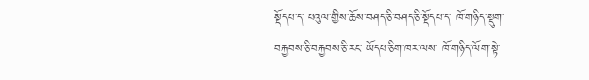སྡོདཔ་ད་ པའུལ་གྱིས་ཆོས་བཤད་ཅི་བཤད་ཅི་སྡོདཔ་ད་ ཁོ་གཉིད་སྡུག་བརྐྱབས་ཅི་བརྐྱབས་ཅི་རང་ ཡོདཔ་ཅིག་ཁར་ལས་ ཁོ་གཉིད་ལོག་སྟེ་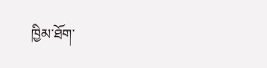ཁྱིམ་ཐོག་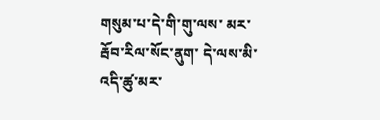གསུམ་པ་དེ་གི་གུ་ལས་ མར་རྦོབ་རིལ་སོང་ནུག་ དེ་ལས་མི་འདི་ཚུ་མར་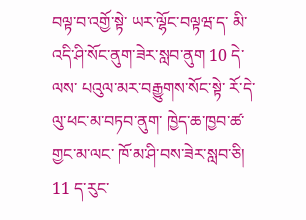བལྟ་བ་འགྱོ་སྟེ་ ཡར་ལྷོང་བལྟཝ་ད་ མི་འདི་ཤི་སོང་ནུག་ཟེར་སླབ་ནུག 10 དེ་ལས་ པའུལ་མར་བརྒྱུགས་སོང་སྟེ་ རོ་དེ་ལུ་ཕང་མ་བཏབ་ནུག་ ཁྱེད་ཆ་ཁྱབ་ཚ་གྱང་མ་ལང་ ཁོ་མ་ཤི་བས་ཟེར་སླབ་ཅི། 11 ད་རུང་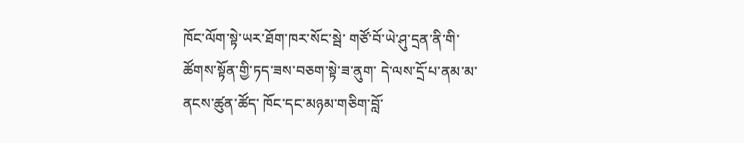ཁོང་ལོག་སྟེ་ཡར་ཐོག་ཁར་སོང་སྦེ་ གཙོ་བོ་ཡེ་ཤུ་དྲན་ནི་གི་ཚོགས་སྟོན་གྱི་ཏད་ཟས་བཅག་སྟེ་ཟ་ནུག་ དེ་ལས་དྲོ་པ་ནམ་མ་ནངས་ཚུན་ཚོད་ ཁོང་དང་མཉམ་གཅིག་བློ་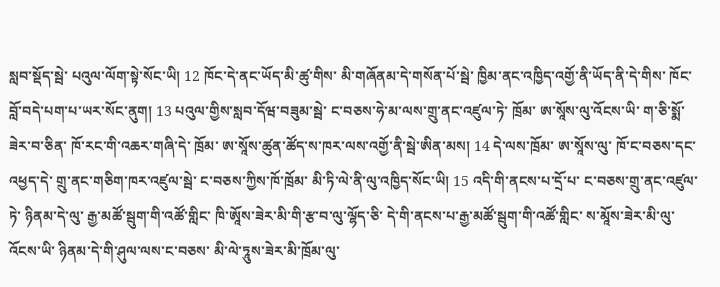སླབ་སྡོད་སྦེ་ པའུལ་ལོག་སྟེ་སོང་ཡི། 12 ཁོང་དེ་ནང་ཡོད་མི་ཚུ་གིས་ མི་གཞོནམ་དེ་གསོན་པོ་སྦེ་ ཁྱིམ་ནང་འཁྱིད་འགྱོ་ནི་ཡོད་ནི་དེ་གིས་ ཁོང་བློ་བདེ་པག་པ་ཡར་སོང་ནུག། 13 པའུལ་གྱིས་སླབ་དོཝ་བཟུམ་སྦེ་ ང་བཅས་ཧེ་མ་ལས་གྲུ་ནང་འཛུལ་ཏེ་ ཁྲོམ་ ཨ་སཱོས་ལུ་འོངས་ཡི་ ག་ཅི་སྨོ་ཟེར་བ་ཅིན་ ཁོ་རང་གི་འཆར་གཞི་དེ་ ཁྲོམ་ ཨ་སཱོས་ཚུན་ཚོད་ས་ཁར་ལས་འགྱོ་ནི་སྦེ་ཨིན་མས། 14 དེ་ལས་ཁྲོམ་ ཨ་སཱོས་ལུ་ ཁོ་ང་བཅས་དང་འཕྱད་དེ་ གྲུ་ནང་གཅིག་ཁར་འཛུལ་སྦེ་ ང་བཅས་ཀྱིས་ཁོ་ཁྲོམ་ མི་ཏི་ལེ་ནི་ལུ་འཁྱིད་སོང་ཡི། 15 འདི་གི་ནངས་པ་དྲོ་པ་ ང་བཅས་གྲུ་ནང་འཛུལ་ཏེ་ ཉིནམ་དེ་ལུ་ རྒྱ་མཚོ་སྦུག་གི་འཚོ་གླིང་ ཁི་ཨཱོས་ཟེར་མི་གི་རྩ་བ་ལུ་ལྷོད་ཅི་ དེ་གི་ནངས་པ་རྒྱ་མཚོ་སྦུག་གི་འཚོ་གླིང་ ས་མཱོས་ཟེར་མི་ལུ་འོངས་ཡི་ ཉིནམ་དེ་གི་ཤུལ་ལས་ང་བཅས་ མི་ལེ་ཏཱུས་ཟེར་མི་ཁྲོམ་ལུ་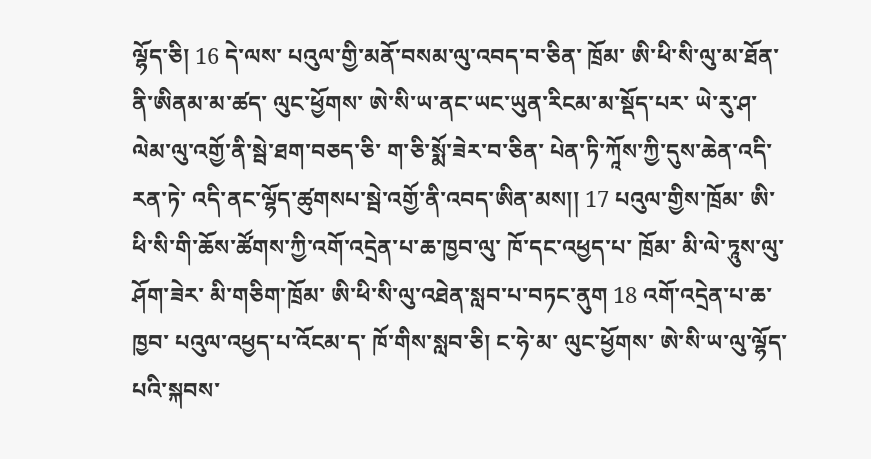ལྷོད་ཅི། 16 དེ་ལས་ པའུལ་གྱི་མནོ་བསམ་ལུ་འབད་བ་ཅིན་ ཁྲོམ་ ཨི་ཕི་སི་ལུ་མ་ཐོན་ནི་ཨིནམ་མ་ཚད་ ལུང་ཕྱོགས་ ཨེ་སི་ཡ་ནང་ཡང་ཡུན་རིངམ་མ་སྡོད་པར་ ཡེ་རུ་ཤ་ལེམ་ལུ་འགྱོ་ནི་སྦེ་ཐག་བཅད་ཅི་ ག་ཅི་སྨོ་ཟེར་བ་ཅིན་ པེན་ཏི་ཀཱོས་ཀྱི་དུས་ཆེན་འདི་རན་ཏེ་ འདི་ནང་ལྷོད་ཚུགསཔ་སྦེ་འགྱོ་ནི་འབད་ཨིན་མས།། 17 པའུལ་གྱིས་ཁྲོམ་ ཨི་ཕི་སི་གི་ཆོས་ཚོགས་ཀྱི་འགོ་འདྲེན་པ་ཆ་ཁྱབ་ལུ་ ཁོ་དང་འཕྱད་པ་ ཁྲོམ་ མི་ལེ་ཏཱུས་ལུ་ཤོག་ཟེར་ མི་གཅིག་ཁྲོམ་ ཨི་ཕི་སི་ལུ་འཐེན་སླབ་པ་བཏང་ནུག 18 འགོ་འདྲེན་པ་ཆ་ཁྱབ་ པའུལ་འཕྱད་པ་འོངམ་ད་ ཁོ་གིས་སླབ་ཅི། ང་ཧེ་མ་ ལུང་ཕྱོགས་ ཨེ་སི་ཡ་ལུ་ལྷོད་པའི་སྐབས་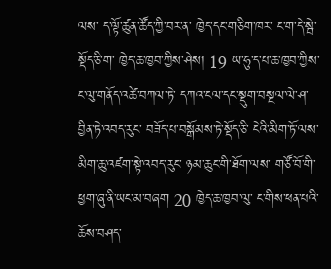ལས་ ད་ལྟོ་ཚུན་ཚོད་ཀྱི་བར་ན་ ཁྱེད་དང་གཅིག་ཁར་ ང་ག་དེ་སྦེ་སྡོད་ཅི་ག་ ཁྱེད་ཆ་ཁྱབ་ཀྱིས་ཤེས། 19 ཡ་ཧུ་ད་པ་ཆ་ཁྱབ་ཀྱིས་ ང་ལུ་གནོད་འཚེ་བཀལ་ཏེ་ དཀའ་ངལ་དང་སྡུག་བསྔལ་ལེ་ཤ་བྱིན་ཏེ་འབད་རུང་ བཟོད་པ་བསྒོམས་ཏེ་སྡོད་ཅི་ ངེའི་མིག་ཏོ་ལས་མིག་ཆུ་འཛག་སྟེ་འབད་རུང་ ཉམ་ཆུང་གི་ཐོག་ལས་ གཙོ་བོ་གི་ཕྱག་ཞུ་ནི་ཡང་མ་བཞག 20 ཁྱེད་ཆ་ཁྱབ་ལུ་ ང་གིས་ཕན་པའི་ཆོས་བཤད་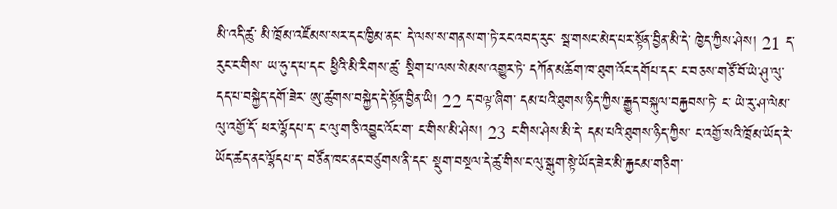མི་འདི་ཚུ་ མི་ཁྲོམ་འཛོམས་སར་དང་ཁྱིམ་ནང་ དེ་ལས་ས་གནས་ག་ཏེ་རང་འབད་རུང་ སྦ་གསང་མེད་པར་སྟོན་བྱིན་མི་དེ་ ཁྱེད་ཀྱིས་ཤེས། 21 ད་རུང་ང་གིས་ ཡ་ཧུ་ད་པ་དང་ ཕྱིའི་མི་རིགས་ཚུ་ སྡིག་པ་ལས་སེམས་འགྱུར་ཏེ་ དཀོན་མཆོག་ཁ་ཐུག་འོང་དགོཔ་དང་ ང་བཅས་གཙོ་བོ་ཡེ་ཤུ་ལུ་དད་པ་བསྐྱེད་དགོ་ཟེར་ ཨུ་ཚུགས་བསྐྱེད་དེ་སྟོན་བྱིན་ཡི། 22 ད་བལྟ་ཞིག་ དམ་པའི་ཐུགས་ཉིད་ཀྱིས་རྒྱུད་བསྐུལ་བརྐྱབས་ཏེ་ ང་ ཡེ་རུ་ཤ་ལེམ་ལུ་འགྱོ་དོ་ ཕར་ལྷོདཔ་ད་ ང་ལུ་ག་ཅི་འབྱུང་འོང་ག་ ང་གིས་མི་ཤེས། 23 ང་གིས་ཤེས་མི་དེ་ དམ་པའི་ཐུགས་ཉིད་ཀྱིས་ ང་འགྱོ་སའི་ཁྲོམ་ཡོད་རེ་ཡོད་ཚད་ནང་ལྷོདཔ་ད་ བཙོན་ཁང་ནང་བཙུགས་ནི་དང་ སྡུག་བསྔལ་དེ་ཚུ་གིས་ང་ལུ་སྒུག་སྟེ་ཡོད་ཟེར་མི་རྐྱངམ་གཅིག་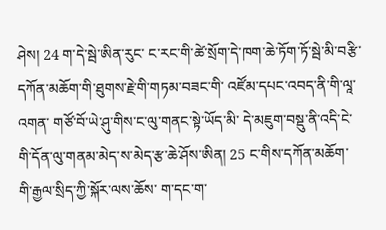ཤེས། 24 ག་དེ་སྦེ་ཨིན་རུང་ ང་རང་གི་ཚེ་སྲོག་དེ་ཁག་ཆེ་ཏོག་ཏོ་སྦེ་མི་བརྩི་ དཀོན་མཆོག་གི་ཐུགས་རྗེ་གི་གཏམ་བཟང་གི་ འཛོམ་དཔང་འབད་ནི་གི་ལཱ་འགན་ གཙོ་བོ་ཡེ་ཤུ་གིས་ང་ལུ་གནང་སྟེ་ཡོད་མི་ དེ་མཇུག་བསྡུ་ནི་འདི་ངེ་གི་དོན་ལུ་གནམ་མེད་ས་མེད་རྩ་ཆེ་ཤོས་ཨིན། 25 ང་གིས་དཀོན་མཆོག་གི་རྒྱལ་སྲིད་ཀྱི་སྐོར་ལས་ཆོས་ ག་དང་ག་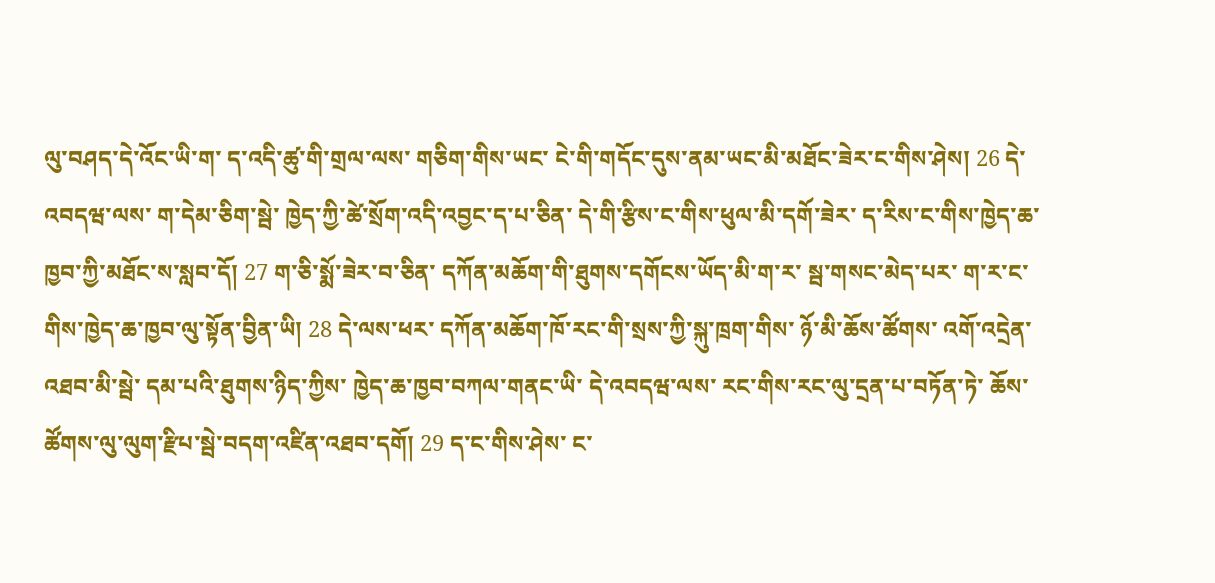ལུ་བཤད་དེ་འོང་ཡི་ག་ ད་འདི་ཚུ་གི་གྲལ་ལས་ གཅིག་གིས་ཡང་ ངེ་གི་གདོང་དུས་ནམ་ཡང་མི་མཐོང་ཟེར་ང་གིས་ཤེས། 26 དེ་འབདཝ་ལས་ ག་དེམ་ཅིག་སྦེ་ ཁྱེད་ཀྱི་ཚེ་སྲོག་འདི་འབྱང་ད་པ་ཅིན་ དེ་གི་རྩིས་ང་གིས་ཕུལ་མི་དགོ་ཟེར་ ད་རིས་ང་གིས་ཁྱེད་ཆ་ཁྱབ་ཀྱི་མཐོང་ས་སླབ་དོ། 27 ག་ཅི་སྨོ་ཟེར་བ་ཅིན་ དཀོན་མཆོག་གི་ཐུགས་དགོངས་ཡོད་མི་ག་ར་ སྦ་གསང་མེད་པར་ ག་ར་ང་གིས་ཁྱེད་ཆ་ཁྱབ་ལུ་སྟོན་བྱིན་ཡི། 28 དེ་ལས་ཕར་ དཀོན་མཆོག་ཁོ་རང་གི་སྲས་ཀྱི་སྐུ་ཁྲག་གིས་ ཉོ་མི་ཆོས་ཚོགས་ འགོ་འདྲེན་འཐབ་མི་སྦེ་ དམ་པའི་ཐུགས་ཉིད་ཀྱིས་ ཁྱེད་ཆ་ཁྱབ་བཀལ་གནང་ཡི་ དེ་འབདཝ་ལས་ རང་གིས་རང་ལུ་དྲན་པ་བཏོན་ཏེ་ ཆོས་ཚོགས་ལུ་ལུག་རྫིཔ་སྦེ་བདག་འཛིན་འཐབ་དགོ། 29 ད་ང་གིས་ཤེས་ ང་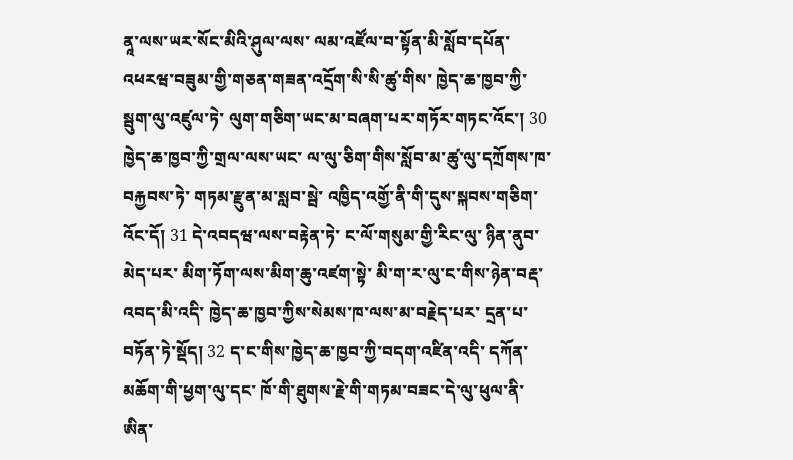ནཱ་ལས་ཡར་སོང་མིའི་ཤུལ་ལས་ ལམ་འཛོལ་བ་སྟོན་མི་སློབ་དཔོན་ འཕརཝ་བཟུམ་གྱི་གཅན་གཟན་འདྲོག་སི་སི་ཚུ་གིས་ ཁྱེད་ཆ་ཁྱབ་ཀྱི་སྦུག་ལུ་འཛུལ་ཏེ་ ལུག་གཅིག་ཡང་མ་བཞག་པར་གཏོར་གཏང་འོང་། 30 ཁྱེད་ཆ་ཁྱབ་ཀྱི་གྲལ་ལས་ཡང་ ལ་ལུ་ཅིག་གིས་སློབ་མ་ཚུ་ལུ་དཀྲོགས་ཁ་བརྐྱབས་ཏེ་ གཏམ་རྫུན་མ་སླབ་སྦེ་ འཁྱིད་འགྱོ་ནི་གི་དུས་སྐབས་གཅིག་འོང་དོ། 31 དེ་འབདཝ་ལས་བརྟེན་ཏེ་ ང་ལོ་གསུམ་གྱི་རིང་ལུ་ ཉིན་ནུབ་མེད་པར་ མིག་ཏོག་ལས་མིག་ཆུ་འཛག་སྟེ་ མི་ག་ར་ལུ་ང་གིས་ཉེན་བརྡ་འབད་མི་འདི་ ཁྱེད་ཆ་ཁྱབ་ཀྱིས་སེམས་ཁ་ལས་མ་བརྗེད་པར་ དྲན་པ་བཏོན་ཏེ་སྡོད། 32 ད་ང་གིས་ཁྱེད་ཆ་ཁྱབ་ཀྱི་བདག་འཛིན་འདི་ དཀོན་མཆོག་གི་ཕྱག་ལུ་དང་ ཁོ་གི་ཐུགས་རྗེ་གི་གཏམ་བཟང་དེ་ལུ་ཕུལ་ནི་ཨིན་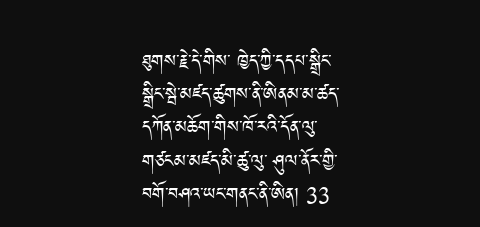ཐུགས་རྗེ་དེ་གིས་ ཁྱེད་ཀྱི་དདཔ་སྒྲིང་སྒྲིང་སྦེ་མཛད་ཚུགས་ནི་ཨིནམ་མ་ཚད་ དཀོན་མཆོག་གིས་ཁོ་རའི་དོན་ལུ་གཙངམ་མཛད་མི་ཚུ་ལུ་ ཤུལ་ནོར་གྱི་བགོ་བཤའ་ཡང་གནང་ནི་ཨིན། 33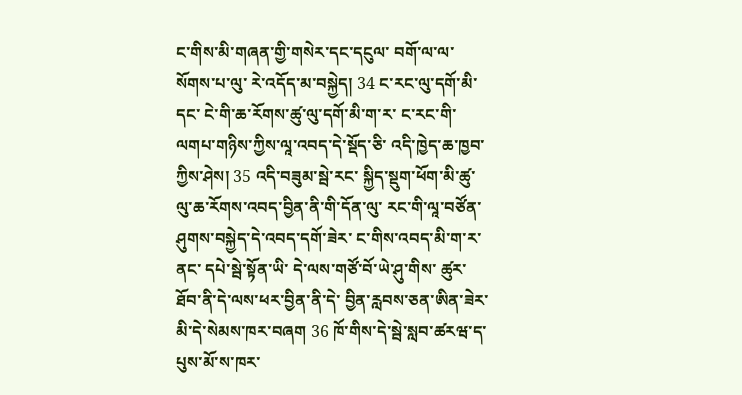ང་གིས་མི་གཞན་གྱི་གསེར་དང་དངུལ་ བགོ་ལ་ལ་སོགས་པ་ལུ་ རེ་འདོད་མ་བསྐྱེད། 34 ང་རང་ལུ་དགོ་མི་དང་ ངེ་གི་ཆ་རོགས་ཚུ་ལུ་དགོ་མི་ག་ར་ ང་རང་གི་ལགཔ་གཉིས་ཀྱིས་ལཱ་འབད་དེ་སྡོད་ཅི་ འདི་ཁྱེད་ཆ་ཁྱབ་ཀྱིས་ཤེས། 35 འདི་བཟུམ་སྦེ་རང་ སྐྱིད་སྡུག་ཕོག་མི་ཚུ་ལུ་ཆ་རོགས་འབད་བྱིན་ནི་གི་དོན་ལུ་ རང་གི་ལཱ་བཙོན་ཤུགས་བསྐྱེད་དེ་འབད་དགོ་ཟེར་ ང་གིས་འབད་མི་ག་ར་ནང་ དཔེ་སྦེ་སྟོན་ཡི་ དེ་ལས་གཙོ་བོ་ཡེ་ཤུ་གིས་ ཚུར་ཐོབ་ནི་དེ་ལས་ཕར་བྱིན་ནི་དེ་ བྱིན་རླབས་ཅན་ཨིན་ཟེར་མི་དེ་སེམས་ཁར་བཞག 36 ཁོ་གིས་དེ་སྦེ་སླབ་ཚརཝ་ད་ པུས་མོ་ས་ཁར་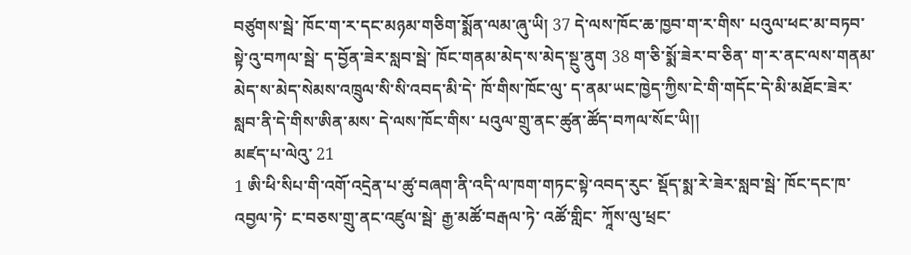བཙུགས་སྦེ་ ཁོང་ག་ར་དང་མཉམ་གཅིག་སྨོན་ལམ་ཞུ་ཡི། 37 དེ་ལས་ཁོང་ཆ་ཁྱབ་ག་ར་གིས་ པའུལ་ཕང་མ་བཏབ་སྟེ་འུ་བཀལ་སྦེ་ ད་བྱོན་ཟེར་སླབ་སྦེ་ ཁོང་གནམ་མེད་ས་མེད་སྔུ་ནུག 38 ག་ཅི་སྨོ་ཟེར་བ་ཅིན་ ག་ར་ནང་ལས་གནམ་མེད་ས་མེད་སེམས་འཁྲུལ་སི་སི་འབད་མི་དེ་ ཁོ་གིས་ཁོང་ལུ་ ད་ནམ་ཡང་ཁྱེད་ཀྱིས་ངེ་གི་གདོང་དེ་མི་མཐོང་ཟེར་སླབ་ནི་དེ་གིས་ཨིན་མས་ དེ་ལས་ཁོང་གིས་ པའུལ་གྲུ་ནང་ཚུན་ཚོད་བཀལ་སོང་ཡི།།
མཛད་པ་ལེའུ་ 21
1 ཨི་ཕི་སིཔ་གི་འགོ་འདྲེན་པ་ཚུ་བཞག་ནི་འདི་ལ་ཁག་གཏང་སྟེ་འབད་རུང་ སྡོད་སྨ་རེ་ཟེར་སླབ་སྦེ་ ཁོང་དང་ཁ་འབྱལ་ཏེ་ ང་བཅས་གྲུ་ནང་འཛུལ་སྦེ་ རྒྱ་མཚོ་བརྒལ་ཏེ་ འཚོ་གླིང་ ཀཱོས་ལུ་ཕྲང་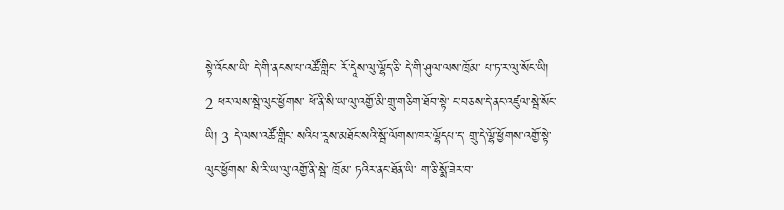སྟེ་འོངས་ཡི་ དེ་གི་ནངས་པ་འཚོ་གླིང་ རོ་དཱེས་ལུ་ལྷོད་ཅི་ དེ་གི་ཤུལ་ལས་ཁྲོམ་ པ་ཏ་ར་ལུ་སོང་ཡི། 2 ཕར་ལས་སྦེ་ལུང་ཕྱོགས་ ཕོ་ནི་སི་ཡ་ལུ་འགྱོ་མི་གྲུ་གཅིག་ཐོབ་སྟེ་ ང་བཅས་དེ་ནང་འཛུལ་སྦེ་སོང་ཡི། 3 དེ་ལས་འཚོ་གླིང་ སའིཔ་རཱས་མཐོང་སའི་སྦོ་ལོགས་ཁར་ལྷོདཔ་ད་ གྲུ་དེ་ལྷོ་ཕྱོགས་འགྱོ་སྟེ་ ལུང་ཕྱོགས་ སི་རི་ཡ་ལུ་འགྱོ་ནི་སྦེ་ ཁྲོམ་ ཏའིར་ནང་ཐོན་ཡི་ ག་ཅི་སྨོ་ཟེར་བ་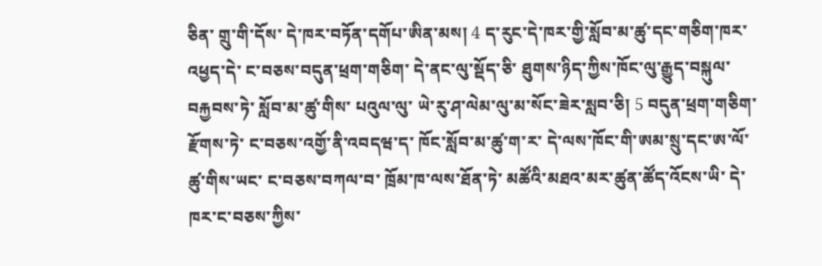ཅིན་ གྲུ་གི་དོས་ དེ་ཁར་བཏོན་དགོཔ་ཨིན་མས། 4 ད་རུང་དེ་ཁར་གྱི་སློབ་མ་ཚུ་དང་གཅིག་ཁར་འཕྱད་དེ་ ང་བཅས་བདུན་ཕྲག་གཅིག་ དེ་ནང་ལུ་སྡོད་ཅི་ ཐུགས་ཉིད་ཀྱིས་ཁོང་ལུ་རྒྱུད་བསྐུལ་བརྐྱབས་ཏེ་ སློབ་མ་ཚུ་གིས་ པའུལ་ལུ་ ཡེ་རུ་ཤ་ལེམ་ལུ་མ་སོང་ཟེར་སླབ་ཅི། 5 བདུན་ཕྲག་གཅིག་རྫོགས་ཏེ་ ང་བཅས་འགྱོ་ནི་འབདཝ་ད་ ཁོང་སློབ་མ་ཚུ་ག་ར་ དེ་ལས་ཁོང་གི་ཨམ་སྲུ་དང་ཨ་ལོ་ཚུ་གིས་ཡང་ ང་བཅས་བཀལ་བ་ ཁྲོམ་ཁ་ལས་ཐོན་ཏེ་ མཚོའི་མཐའ་མར་ཚུན་ཚོད་འོངས་ཡི་ དེ་ཁར་ང་བཅས་ཀྱིས་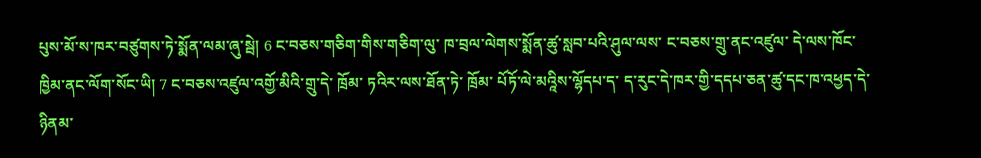པུས་མོ་ས་ཁར་བཙུགས་ཏེ་སྨོན་ལམ་ཞུ་སྦེ། 6 ང་བཅས་གཅིག་གིས་གཅིག་ལུ་ ཁ་བྲལ་ལེགས་སྨོན་ཚུ་སླབ་པའི་ཤུལ་ལས་ ང་བཅས་གྲུ་ནང་འཛུལ་ དེ་ལས་ཁོང་ཁྱིམ་ནང་ལོག་སོང་ཡི། 7 ང་བཅས་འཛུལ་འགྱོ་མིའི་གྲུ་དེ་ ཁྲོམ་ ཏའིར་ལས་ཐོན་ཏེ་ ཁྲོམ་ པོཏོ་ལེ་མའཱིས་ལྷོདཔ་ད་ ད་རུང་དེ་ཁར་གྱི་དདཔ་ཅན་ཚུ་དང་ཁ་འཕྱད་དེ་ ཉིནམ་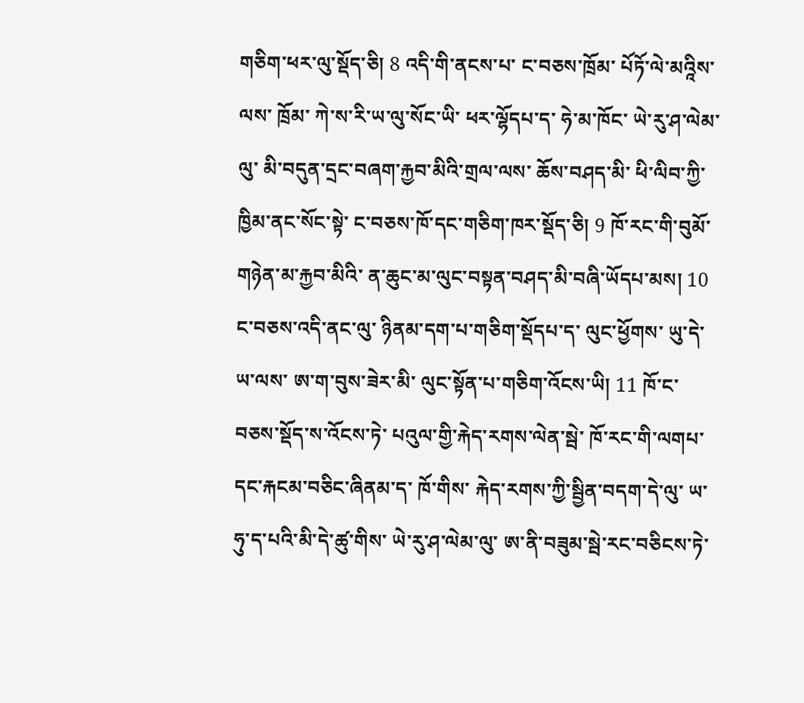གཅིག་ཕར་ལུ་སྡོད་ཅི། 8 འདི་གི་ནངས་པ་ ང་བཅས་ཁྲོམ་ པོཏོ་ལེ་མའཱིས་ལས་ ཁྲོམ་ ཀེ་ས་རི་ཡ་ལུ་སོང་ཡི་ ཕར་ལྷོདཔ་ད་ ཧེ་མ་ཁོང་ ཡེ་རུ་ཤ་ལེམ་ལུ་ མི་བདུན་དྲང་བཞག་རྐྱབ་མིའི་གྲལ་ལས་ ཆོས་བཤད་མི་ ཕི་ལིབ་ཀྱི་ཁྱིམ་ནང་སོང་སྟེ་ ང་བཅས་ཁོ་དང་གཅིག་ཁར་སྡོད་ཅི། 9 ཁོ་རང་གི་བུམོ་ གཉེན་མ་རྐྱབ་མིའི་ ན་ཆུང་མ་ལུང་བསྟན་བཤད་མི་བཞི་ཡོདཔ་མས། 10 ང་བཅས་འདི་ནང་ལུ་ ཉིནམ་དག་པ་གཅིག་སྡོདཔ་ད་ ལུང་ཕྱོགས་ ཡུ་དེ་ཡ་ལས་ ཨ་ག་བུས་ཟེར་མི་ ལུང་སྟོན་པ་གཅིག་འོངས་ཡི། 11 ཁོ་ང་བཅས་སྡོད་ས་འོངས་ཏེ་ པའུལ་གྱི་རྐེད་རགས་ལེན་སྦེ་ ཁོ་རང་གི་ལགཔ་དང་རྐངམ་བཅིང་ཞིནམ་ད་ ཁོ་གིས་ རྐེད་རགས་ཀྱི་སྦྱིན་བདག་དེ་ལུ་ ཡ་ཧུ་ད་པའི་མི་དེ་ཚུ་གིས་ ཡེ་རུ་ཤ་ལེམ་ལུ་ ཨ་ནི་བཟུམ་སྦེ་རང་བཅིངས་ཏེ་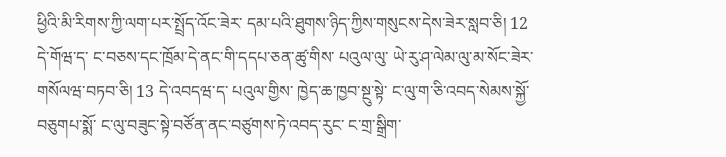ཕྱིའི་མི་རིགས་ཀྱི་ལག་པར་སྤྲོད་འོང་ཟེར་ དམ་པའི་ཐུགས་ཉིད་ཀྱིས་གསུངས་དེས་ཟེར་སླབ་ཅི། 12 དེ་གོཝ་ད་ ང་བཅས་དང་ཁྲོམ་དེ་ནང་གི་དདཔ་ཅན་ཚུ་གིས་ པའུལ་ལུ་ ཡེ་རུ་ཤ་ལེམ་ལུ་མ་སོང་ཟེར་གསོལཝ་བཏབ་ཅི། 13 དེ་འབདཝ་ད་ པའུལ་གྱིས་ ཁྱེད་ཆ་ཁྱབ་སྔུ་སྟེ་ ང་ལུ་ག་ཅི་འབད་སེམས་སྐྱོ་བཅུགཔ་སྨོ་ ང་ལུ་བཟུང་སྟེ་བཙོན་ནང་བཙུགས་ཏེ་འབད་རུང་ ང་གྲ་སྒྲིག་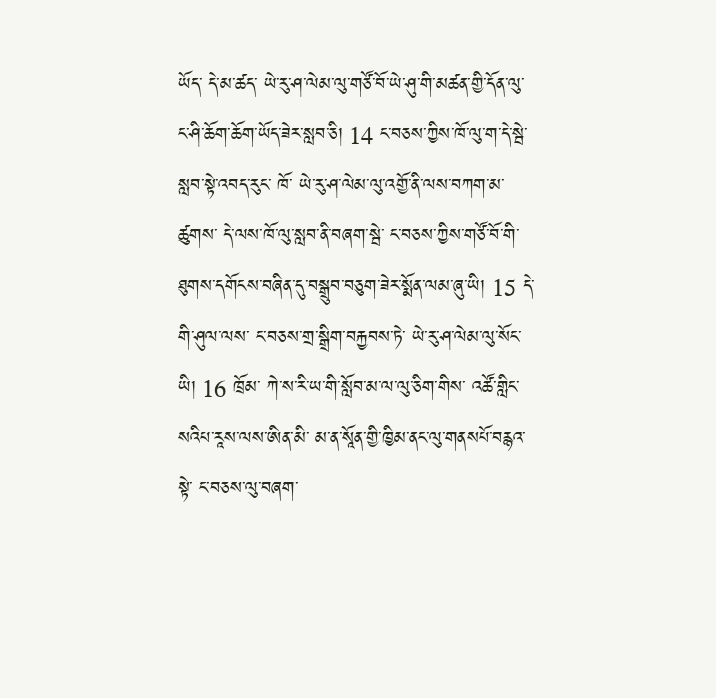ཡོད་ དེ་མ་ཚད་ ཡེ་རུ་ཤ་ལེམ་ལུ་གཙོ་བོ་ཡེ་ཤུ་གི་མཚན་གྱི་དོན་ལུ་ ང་ཤི་ཆོག་ཆོག་ཡོད་ཟེར་སླབ་ཅི། 14 ང་བཅས་ཀྱིས་ཁོ་ལུ་ག་དེ་སྦེ་སླབ་སྟེ་འབད་རུང་ ཁོ་ ཡེ་རུ་ཤ་ལེམ་ལུ་འགྱོ་ནི་ལས་བཀག་མ་ཚུགས་ དེ་ལས་ཁོ་ལུ་སླབ་ནི་བཞག་སྦེ་ ང་བཅས་ཀྱིས་གཙོ་བོ་གི་ཐུགས་དགོངས་བཞིན་དུ་བསྒྲུབ་བཅུག་ཟེར་སྨོན་ལམ་ཞུ་ཡི། 15 དེ་གི་ཤུལ་ལས་ ང་བཅས་གྲ་སྒྲིག་བརྐྱབས་ཏེ་ ཡེ་རུ་ཤ་ལེམ་ལུ་སོང་ཡི། 16 ཁྲོམ་ ཀེ་ས་རི་ཡ་གི་སློབ་མ་ལ་ལུ་ཅིག་གིས་ འཚོ་གླིང་ སའིཔ་རཱས་ལས་ཨིན་མི་ མ་ན་སཱོན་གྱི་ཁྱིམ་ནང་ལུ་གནསཔོ་བརྙའ་སྟེ་ ང་བཅས་ལུ་བཞག་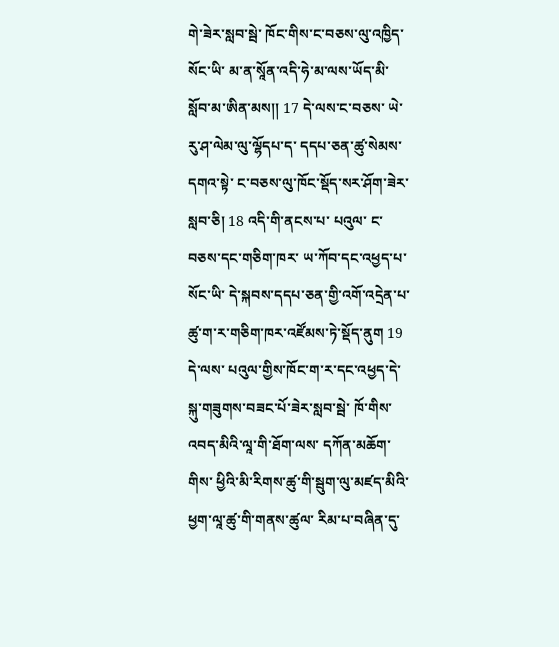གེ་ཟེར་སླབ་སྦེ་ ཁོང་གིས་ང་བཅས་ལུ་འཁྱིད་སོང་ཡི་ མ་ན་སཱོན་འདི་ཧེ་མ་ལས་ཡོད་མི་སློབ་མ་ཨིན་མས།། 17 དེ་ལས་ང་བཅས་ ཡེ་རུ་ཤ་ལེམ་ལུ་ལྷོདཔ་ད་ དདཔ་ཅན་ཚུ་སེམས་དགའ་སྟེ་ ང་བཅས་ལུ་ཁོང་སྡོད་སར་ཤོག་ཟེར་སླབ་ཅི། 18 འདི་གི་ནངས་པ་ པའུལ་ ང་བཅས་དང་གཅིག་ཁར་ ཡ་ཀོབ་དང་འཕྱད་པ་སོང་ཡི་ དེ་སྐབས་དདཔ་ཅན་གྱི་འགོ་འདྲེན་པ་ཚུ་ག་ར་གཅིག་ཁར་འཛོམས་ཏེ་སྡོད་ནུག 19 དེ་ལས་ པའུལ་གྱིས་ཁོང་ག་ར་དང་འཕྱད་དེ་ སྐུ་གཟུགས་བཟང་པོ་ཟེར་སླབ་སྦེ་ ཁོ་གིས་འབད་མིའི་ལཱ་གི་ཐོག་ལས་ དཀོན་མཆོག་གིས་ ཕྱིའི་མི་རིགས་ཚུ་གི་སྦུག་ལུ་མཛད་མིའི་ཕྱག་ལཱ་ཚུ་གི་གནས་ཚུལ་ རིམ་པ་བཞིན་དུ་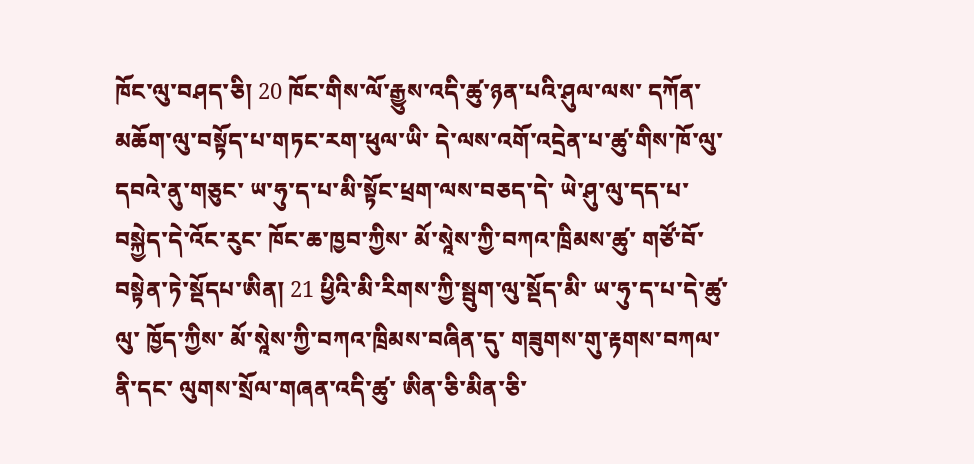ཁོང་ལུ་བཤད་ཅི། 20 ཁོང་གིས་ལོ་རྒྱུས་འདི་ཚུ་ཉན་པའི་ཤུལ་ལས་ དཀོན་མཆོག་ལུ་བསྟོད་པ་གཏང་རག་ཕུལ་ཡི་ དེ་ལས་འགོ་འདྲེན་པ་ཚུ་གིས་ཁོ་ལུ་ དབའེ་ནུ་གཅུང་ ཡ་ཧུ་ད་པ་མི་སྟོང་ཕྲག་ལས་བཅད་དེ་ ཡེ་ཤུ་ལུ་དད་པ་བསྐྱེད་དེ་འོང་རུང་ ཁོང་ཆ་ཁྱབ་ཀྱིས་ མོ་སཱེས་ཀྱི་བཀའ་ཁྲིམས་ཚུ་ གཙོ་བོ་བསྟེན་ཏེ་སྡོདཔ་ཨིན། 21 ཕྱིའི་མི་རིགས་ཀྱི་སྦུག་ལུ་སྡོད་མི་ ཡ་ཧུ་ད་པ་དེ་ཚུ་ལུ་ ཁྱོད་ཀྱིས་ མོ་སཱེས་ཀྱི་བཀའ་ཁྲིམས་བཞིན་དུ་ གཟུགས་གུ་རྟགས་བཀལ་ནི་དང་ ལུགས་སྲོལ་གཞན་འདི་ཚུ་ ཨིན་ཅི་མིན་ཅི་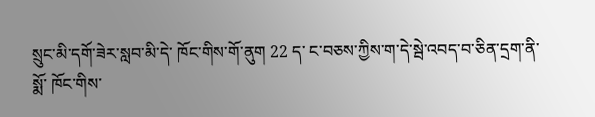སྲུང་མི་དགོ་ཟེར་སླབ་མི་དེ་ ཁོང་གིས་གོ་ནུག 22 ད་ ང་བཅས་ཀྱིས་ག་དེ་སྦེ་འབད་བ་ཅིན་དྲག་ནི་སྨོ་ ཁོང་གིས་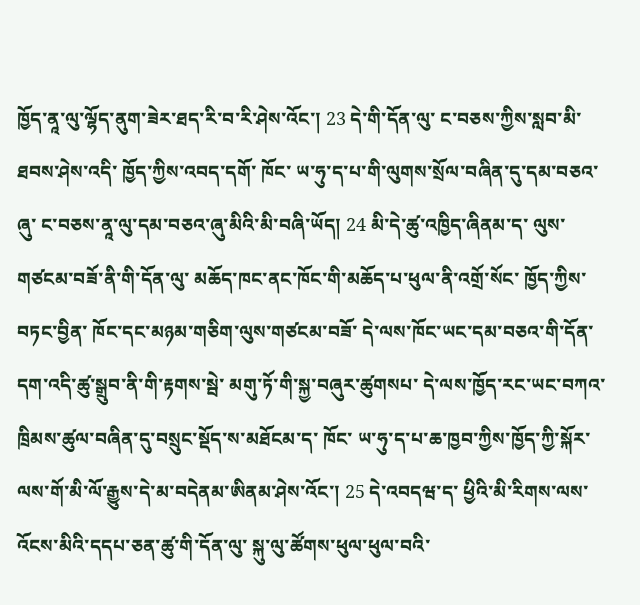ཁྱོད་ནཱ་ལུ་ལྷོད་ནུག་ཟེར་ཐད་རི་བ་རི་ཤེས་འོང་། 23 དེ་གི་དོན་ལུ་ ང་བཅས་ཀྱིས་སླབ་མི་ཐབས་ཤེས་འདི་ ཁྱོད་ཀྱིས་འབད་དགོ་ ཁོང་ ཡ་ཧུ་ད་པ་གི་ལུགས་སྲོལ་བཞིན་དུ་དམ་བཅའ་ཞུ་ ང་བཅས་ནཱ་ལུ་དམ་བཅའ་ཞུ་མིའི་མི་བཞི་ཡོད། 24 མི་དེ་ཚུ་འཁྱིད་ཞིནམ་ད་ ལུས་གཙངམ་བཟོ་ནི་གི་དོན་ལུ་ མཆོད་ཁང་ནང་ཁོང་གི་མཆོད་པ་ཕུལ་ནི་འགྲོ་སོང་ ཁྱོད་ཀྱིས་བཏང་བྱིན་ ཁོང་དང་མཉམ་གཅིག་ལུས་གཙངམ་བཟོ་ དེ་ལས་ཁོང་ཡང་དམ་བཅའ་གི་དོན་དག་འདི་ཚུ་སྒྲུབ་ནི་གི་རྟགས་སྦེ་ མགུ་ཏོ་གི་སྐྱ་བཞུར་ཚུགསཔ་ དེ་ལས་ཁྱོད་རང་ཡང་བཀའ་ཁྲིམས་ཚུལ་བཞིན་དུ་བསྲུང་སྡོད་ས་མཐོངམ་ད་ ཁོང་ ཡ་ཧུ་ད་པ་ཆ་ཁྱབ་ཀྱིས་ཁྱོད་ཀྱི་སྐོར་ལས་གོ་མི་ལོ་རྒྱུས་དེ་མ་བདེནམ་ཨིནམ་ཤེས་འོང་། 25 དེ་འབདཝ་ད་ ཕྱིའི་མི་རིགས་ལས་འོངས་མིའི་དདཔ་ཅན་ཚུ་གི་དོན་ལུ་ སྐུ་ལུ་ཚོགས་ཕུལ་ཕུལ་བའི་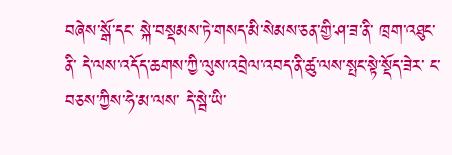བཞེས་སྒོ་དང་ སྐེ་བསྡམས་ཏེ་གསད་མི་སེམས་ཅན་གྱི་ཤ་ཟ་ནི་ ཁྲག་འཐུང་ནི་ དེ་ལས་འདོད་ཆགས་ཀྱི་ལུས་འབྲེལ་འབད་ནི་ཚུ་ལས་སྤང་སྟེ་སྡོད་ཟེར་ ང་བཅས་ཀྱིས་ཧེ་མ་ལས་ དེ་སྦེ་ཡི་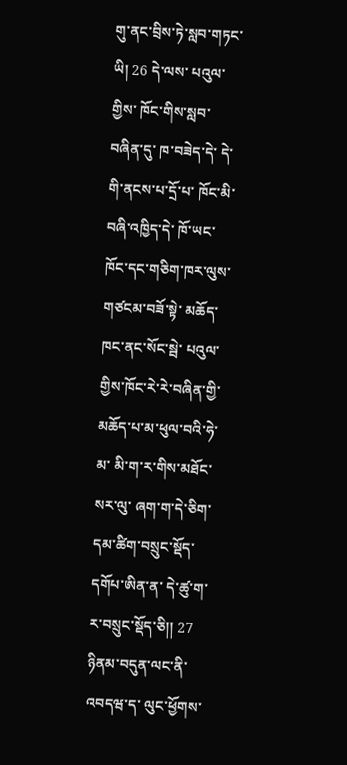གུ་ནང་བྲིས་ཏེ་སླབ་གཏང་ཡི། 26 དེ་ལས་ པའུལ་གྱིས་ ཁོང་གིས་སླབ་བཞིན་དུ་ ཁ་བཟེད་དེ་ དེ་གི་ནངས་པ་དྲོ་པ་ ཁོང་མི་བཞི་འཁྱིད་དེ་ ཁོ་ཡང་ཁོང་དང་གཅིག་ཁར་ལུས་གཙངམ་བཟོ་སྟེ་ མཆོད་ཁང་ནང་སོང་སྦེ་ པའུལ་གྱིས་ཁོང་རེ་རེ་བཞིན་གྱི་མཆོད་པ་མ་ཕུལ་བའི་ཧེ་མ་ མི་ག་ར་གིས་མཐོང་སར་ལུ་ ཞག་ག་དེ་ཅིག་དམ་ཚིག་བསྲུང་སྡོད་དགོཔ་ཨིན་ན་ དེ་ཚུ་ག་ར་བསྲུང་སྡོད་ཅི།། 27 ཉིནམ་བདུན་ལང་ནི་འབདཝ་ད་ ལུང་ཕྱོགས་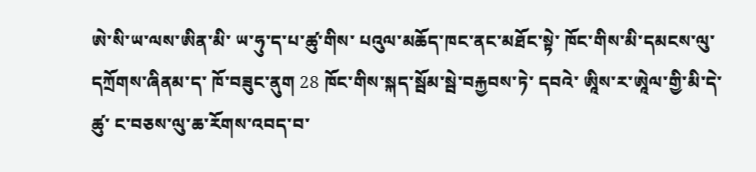ཨེ་སི་ཡ་ལས་ཨིན་མི་ ཡ་ཧུ་ད་པ་ཚུ་གིས་ པའུལ་མཆོད་ཁང་ནང་མཐོང་སྟེ་ ཁོང་གིས་མི་དམངས་ལུ་དཀྲོགས་ཞིནམ་ད་ ཁོ་བཟུང་ནུག 28 ཁོང་གིས་སྐད་སྦོམ་སྦེ་བརྐྱབས་ཏེ་ དབའེ་ ཨཱིས་ར་ཨཱེལ་གྱི་མི་དེ་ཚུ་ ང་བཅས་ལུ་ཆ་རོགས་འབད་བ་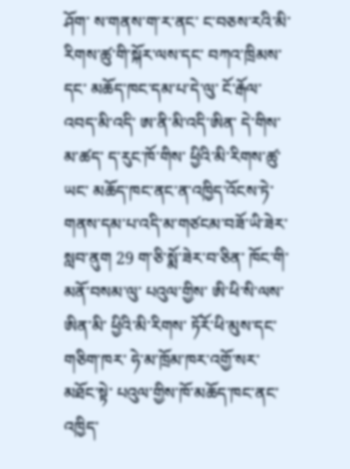ཤོག་ ས་གནས་ག་ར་ནང་ ང་བཅས་རའི་མི་རིགས་ཚུ་གི་སྐོར་ལས་དང་ བཀའ་ཁྲིམས་དང་ མཆོད་ཁང་དམ་པ་དེ་ལུ་ ངོ་རྒོལ་འབད་མི་འདི་ ཨ་ནི་མི་འདི་ཨིན་ དེ་གིས་མ་ཚད་ ད་རུང་ཁོ་གིས་ ཕྱིའི་མི་རིགས་ཚུ་ཡང་ མཆོད་ཁང་ནང་ན་འཁྱིད་འོངས་ཏེ་ གནས་དམ་པ་འདི་མ་གཙངམ་བཟོ་ཡི་ཟེར་སླབ་ནུག 29 ག་ཅི་སྨོ་ཟེར་བ་ཅིན་ ཁོང་གི་མནོ་བསམ་ལུ་ པའུལ་གྱིས་ ཨི་ཕི་སི་ལས་ཨིན་མི་ ཕྱིའི་མི་རིགས་ ཏོརོ་ཕི་མུས་དང་གཅིག་ཁར་ ཧེ་མ་ཁྲོམ་ཁར་འགྱོ་སར་མཐོང་སྟེ་ པའུལ་གྱིས་ཁོ་མཆོད་ཁང་ནང་འཁྱིད་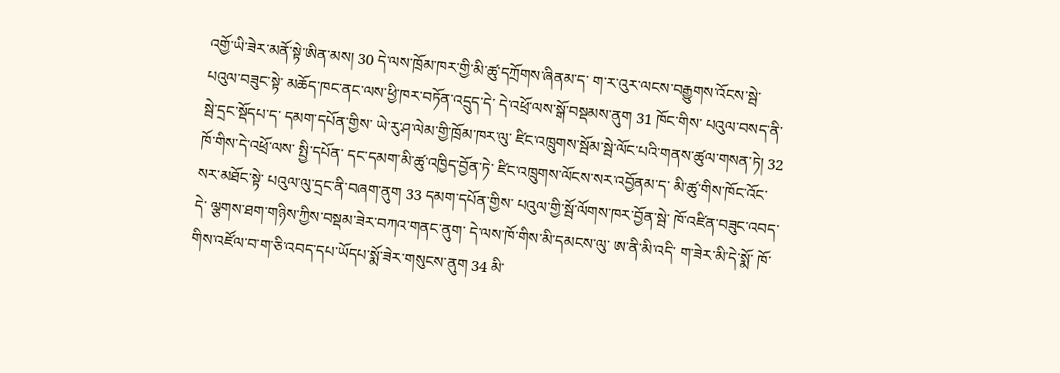འགྱོ་ཡི་ཟེར་མནོ་སྟེ་ཨིན་མས། 30 དེ་ལས་ཁྲོམ་ཁར་གྱི་མི་ཚུ་དཀྲོགས་ཞིནམ་ད་ ག་ར་འུར་ལངས་བརྒྱུགས་འོངས་སྦེ་ པའུལ་བཟུང་སྟེ་ མཆོད་ཁང་ནང་ལས་ཕྱི་ཁར་བཏོན་འདྲུད་དེ་ དེ་འཕྲོ་ལས་སྒོ་བསྡམས་ནུག 31 ཁོང་གིས་ པའུལ་བསད་ནི་སྦེ་དྲང་སྡོདཔ་ད་ དམག་དཔོན་གྱིས་ ཡེ་རུ་ཤ་ལེམ་གྱི་ཁྲོམ་ཁར་ལུ་ ཛིང་འཁྲུགས་སྦོམ་སྦེ་ལོང་པའི་གནས་ཚུལ་གསན་ཏེ། 32 ཁོ་གིས་དེ་འཕྲོ་ལས་ སྤྱི་དཔོན་ དང་དམག་མི་ཚུ་འཁྱིད་བྱོན་ཏེ་ ཛིང་འཁྲུགས་ལོངས་སར་འབྱོནམ་ད་ མི་ཚུ་གིས་ཁོང་འོང་སར་མཐོང་སྟེ་ པའུལ་ལུ་དྲང་ནི་བཞག་ནུག 33 དམག་དཔོན་གྱིས་ པའུལ་གྱི་སྦོ་ལོགས་ཁར་བྱོན་སྦེ་ ཁོ་འཛིན་བཟུང་འབད་དེ་ ལྕགས་ཐག་གཉིས་ཀྱིས་བསྡམ་ཟེར་བཀའ་གནང་ནུག་ དེ་ལས་ཁོ་གིས་མི་དམངས་ལུ་ ཨ་ནི་མི་འདི་ ག་ཟེར་མི་དེ་སྨོ་ ཁོ་གིས་འཛོལ་བ་ག་ཅི་འབད་དཔ་ཡོདཔ་སྨོ་ཟེར་གསུངས་ནུག 34 མི་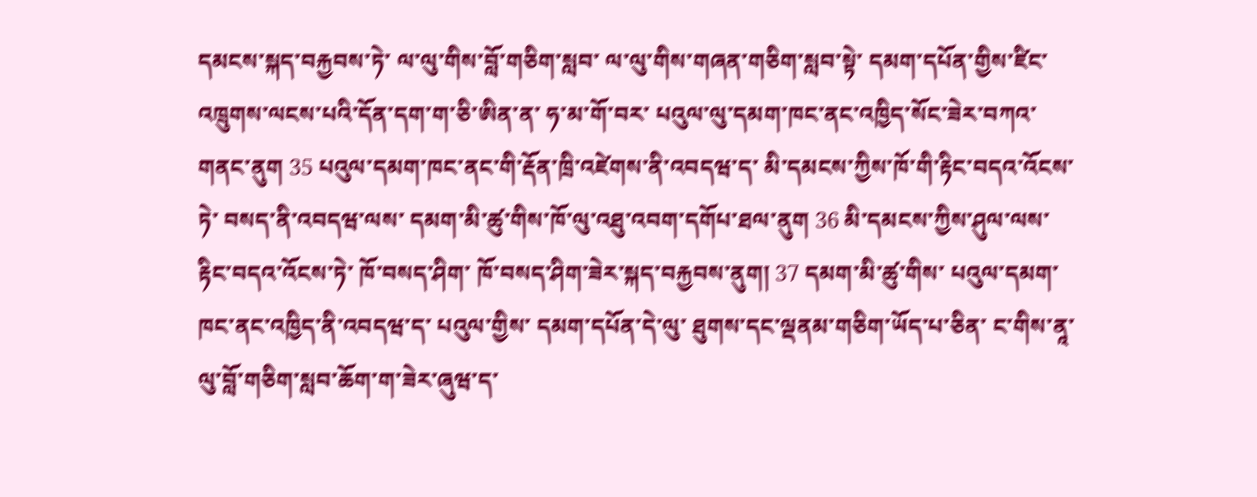དམངས་སྐད་བརྐྱབས་ཏེ་ ལ་ལུ་གིས་བློ་གཅིག་སླབ་ ལ་ལུ་གིས་གཞན་གཅིག་སླབ་སྟེ་ དམག་དཔོན་གྱིས་ཛིང་འཁྲུགས་ལངས་པའི་དོན་དག་ག་ཅི་ཨིན་ན་ ཧ་མ་གོ་བར་ པའུལ་ལུ་དམག་ཁང་ནང་འཁྱིད་སོང་ཟེར་བཀའ་གནང་ནུག 35 པའུལ་དམག་ཁང་ནང་གི་རྡོན་ཁྲི་འཛེགས་ནི་འབདཝ་ད་ མི་དམངས་ཀྱིས་ཁོ་གི་རྟིང་བདའ་འོངས་ཏེ་ བསད་ནི་འབདཝ་ལས་ དམག་མི་ཚུ་གིས་ཁོ་ལུ་འཐུ་འབག་དགོཔ་ཐལ་ནུག 36 མི་དམངས་ཀྱིས་ཤུལ་ལས་རྟིང་བདའ་འོངས་ཏེ་ ཁོ་བསད་ཤིག་ ཁོ་བསད་ཤིག་ཟེར་སྐད་བརྐྱབས་ནུག། 37 དམག་མི་ཚུ་གིས་ པའུལ་དམག་ཁང་ནང་འཁྱིད་ནི་འབདཝ་ད་ པའུལ་གྱིས་ དམག་དཔོན་དེ་ལུ་ ཐུགས་དང་ལྡནམ་གཅིག་ཡོད་པ་ཅིན་ ང་གིས་ནཱ་ལུ་བློ་གཅིག་སླབ་ཆོག་ག་ཟེར་ཞུཝ་ད་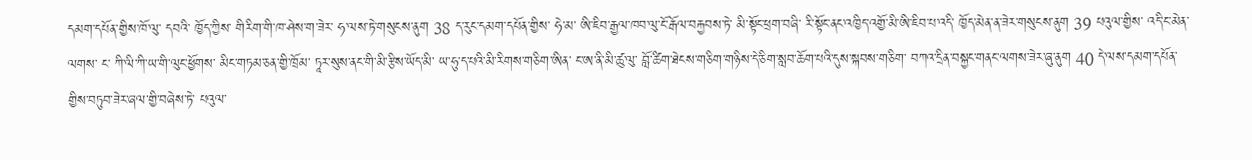དམག་དཔོན་གྱིས་ཁོ་ལུ་ དབའི་ ཁྱོད་ཀྱིས་ གིརིག་གི་ཁ་ཤེས་ག་ཟེར་ ཧ་ལས་ཏེ་གསུངས་ནུག 38 ད་རུང་དམག་དཔོན་གྱིས་ ཧེ་མ་ ཨི་ཇིབ་རྒྱལ་ཁབ་ལུ་ངོ་རྒོལ་བརྐྱབས་ཏེ་ མི་སྟོང་ཕྲག་བཞི་ རི་སྟོང་ནང་འཁྱིད་འགྱོ་མི་ཨི་ཇིབ་པ་འདི་ ཁྱོད་མེན་ན་ཟེར་གསུངས་ནུག 39 པའུལ་གྱིས་ འདི་ང་མེན་ལགས་ ང་ ཀི་ལི་ཀི་ཡ་གི་ལུང་ཕྱོགས་ མིང་གཏམ་ཅན་གྱི་ཁྲོམ་ ཏཱར་སུས་ནང་གི་མི་རྩིས་ཡོད་མི་ ཡ་ཧུ་ད་པའི་མི་རིགས་གཅིག་ཨིན་ ང་ཨ་ནི་མི་ཚུ་ལུ་ བློ་ཚིག་ཐེངས་གཅིག་གཉིས་དེ་ཅིག་སླབ་ཆོག་པའི་དུས་སྐབས་གཅིག་ བཀའ་དྲིན་བསྐྱང་གནང་ལགས་ཟེར་ཞུ་ནུག 40 དེ་ལས་དམག་དཔོན་གྱིས་བཏུབ་ཟེར་ཞལ་གྱི་བཞེས་ཏེ་ པའུལ་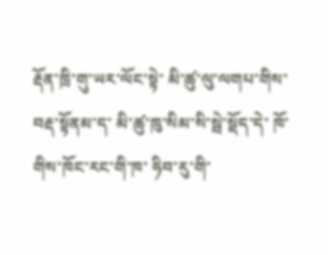རྡོན་ཁྲི་གུ་ཡར་ལོང་སྟེ་ མི་ཚུ་ལུ་ལགཔ་གིས་བརྡ་སྟོནམ་ད་ མི་ཚུ་ཁུ་སིམ་སི་སྦེ་སྡོད་དེ་ ཁོ་གིས་ཁོང་རང་གི་ཁ་ ཧིབ་རུ་གི་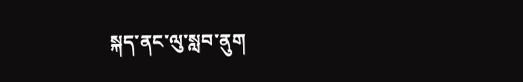སྐད་ནང་ལུ་སླབ་ནུག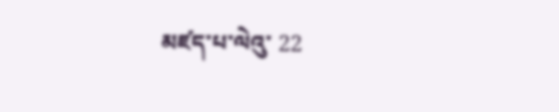མཛད་པ་ལེའུ་ 22